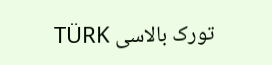تورک بالاسی TÜRK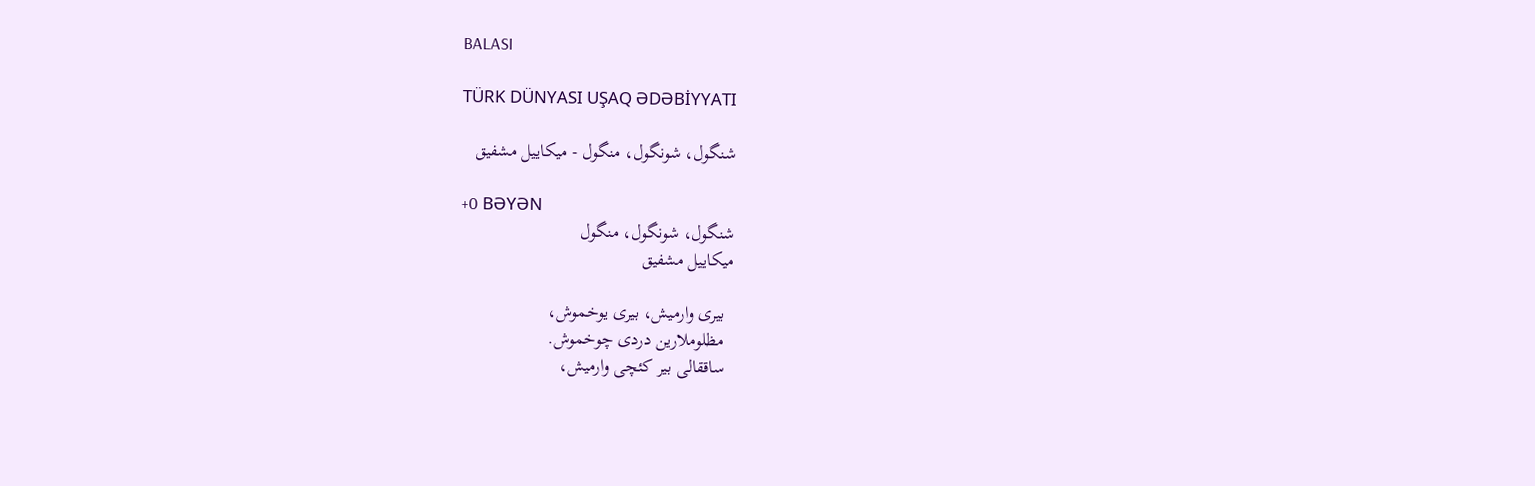BALASI

TÜRK DÜNYASI UŞAQ ƏDƏBİYYATI

شنگول، شونگول، منگول - میکاییل مشفیق

+0 BƏYƏN
شنگول، شونگول، منگول
میکاییل مشفیق

  بیری وارمیش، بیری یوخموش،
  مظلوملارین دردی چوخموش.
  ساققالی بیر کئچی وارمیش،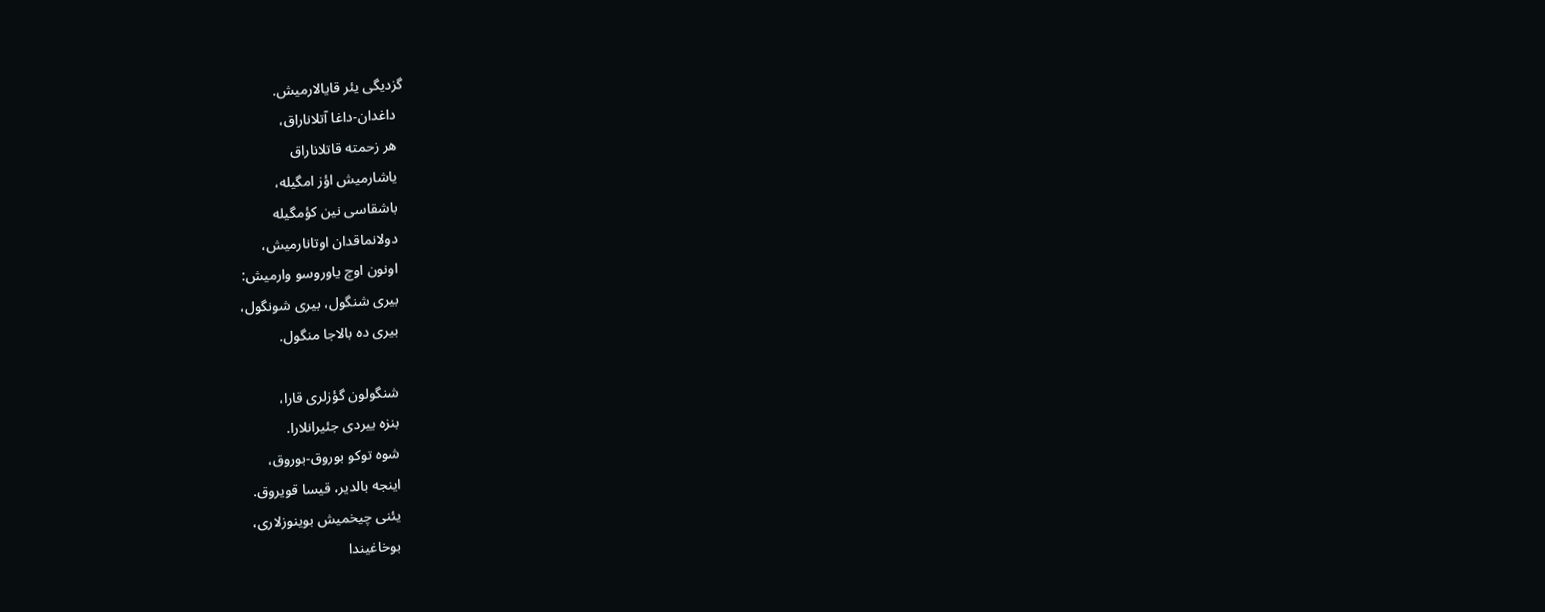گزدیگی یئر قایالارمیش.
  داغدان-داغا آتلاناراق،
  هر زحمته قاتلاناراق
  یاشارمیش اؤز امگیله،
  باشقاسی نین کؤمگیله
  دولانماقدان اوتانارمیش،
  اونون اوچ یاوروسو وارمیش:
  بیری شنگول، بیری شونگول،
  بیری ده بالاجا منگول.

  شنگولون گؤزلری قارا،
  بنزه ییردی جئیرانلارا.
  شوه توکو بوروق-بوروق،
  اینجه بالدیر، قیسا قویروق.
  یئنی چیخمیش بوینوزلاری،
  بوخاغیندا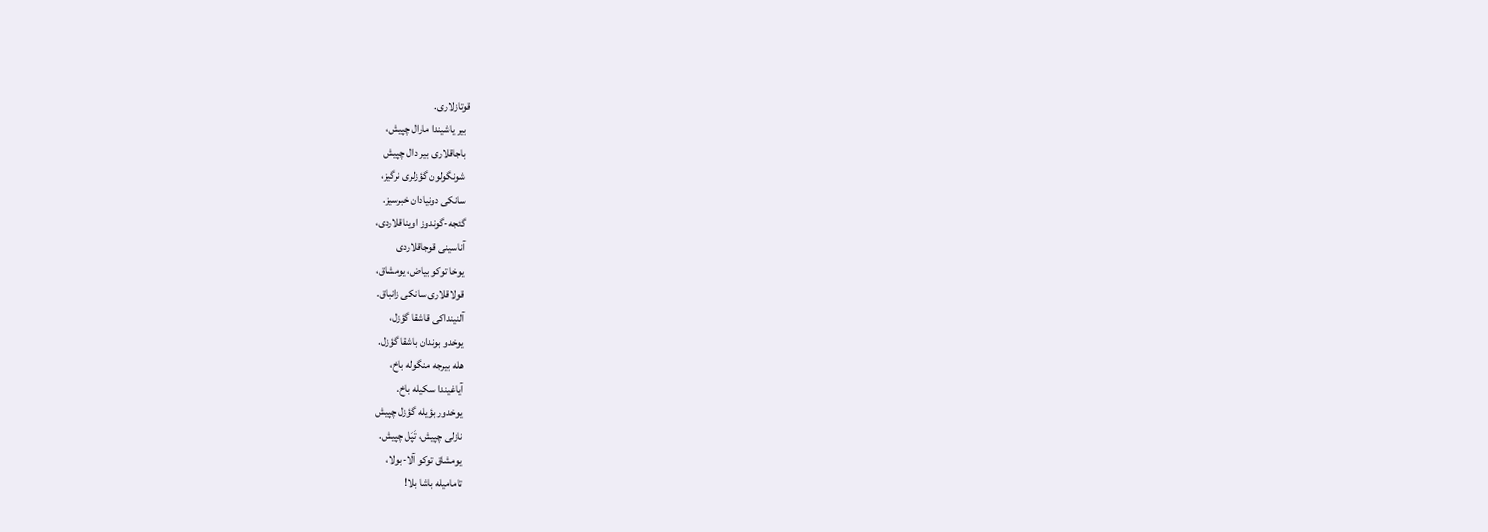قوتازلاری.
  بیر یاشیندا مارال چپیش،
  باجاقلاری بیر دال چپیش
  شونگولون گؤزلری نرگیز،
  سانکی دونیادان خبرسیز.
  گئجه-گوندوز اویناقلاردی،
  آناسینی قوجاقلاردی
  یوخا توکو بیاض، یومشاق،
  قولاقلاری سانکی زانباق.
  آلنینداکی قاشقا گؤزل،
  یوخدو بوندان باشقا گؤزل.
  هله بیرجه منگوله باخ،
  آیاغیندا سکیله باخ.
  یوخدور بؤیله گؤزل چپیش
  نازلی چپیش، تَپَل چپیش.
  یومشاق توکو آلا-بولا،
  تامامیله باشا بلا!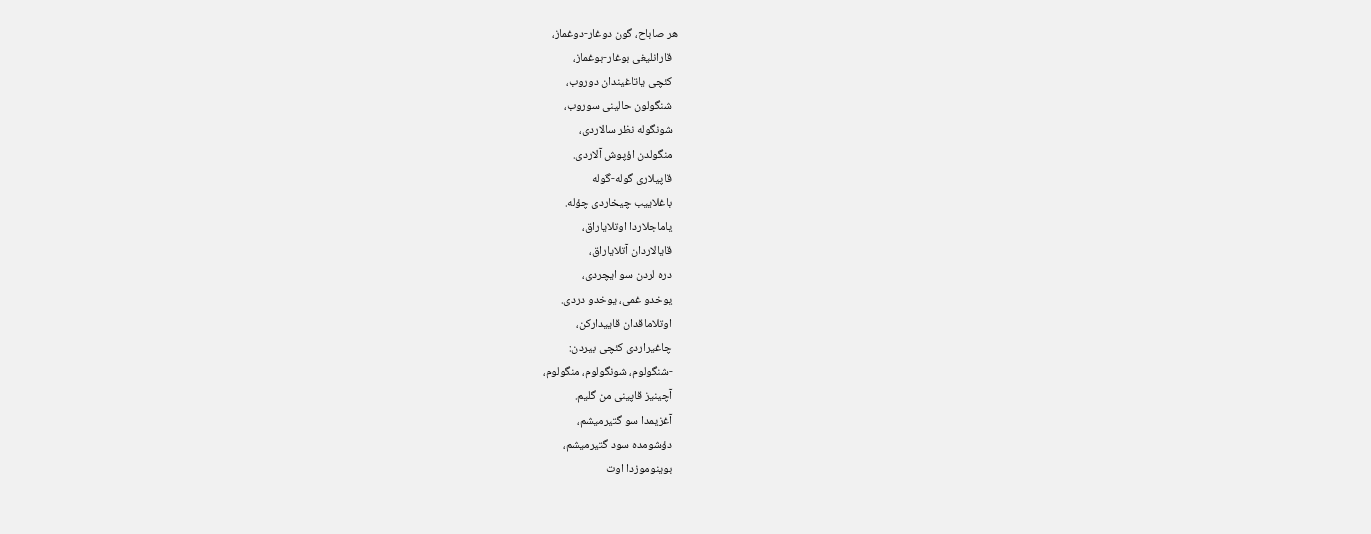هر صاباح، گون دوغار-دوغماز،
  قارانلیغی بوغار-بوغماز،
  کئچی یاتاغیندان دوروب،
  شنگولون حالینی سوروب،
  شونگوله نظر سالاردی،
  منگولدن اؤپوش آلاردی.
  قاپیلاری گوله-گوله
  باغلاییب چیخاردی چؤله.
  یاماجلاردا اوتلایاراق،
  قایالاردان آتلایاراق،
  دره لردن سو ایچردی،
  یوخدو غمی، یوخدو دردی.
  اوتلاماقدان قاییدارکن،
  چاغیراردی کئچی بیردن:
  -شنگولوم، شونگولوم، منگولوم،
  آچینیز قاپینی من گلیم.
  آغزیمدا سو گتیرمیشم،
  دؤشومده سود گتیرمیشم،
  بوینوموزدا اوت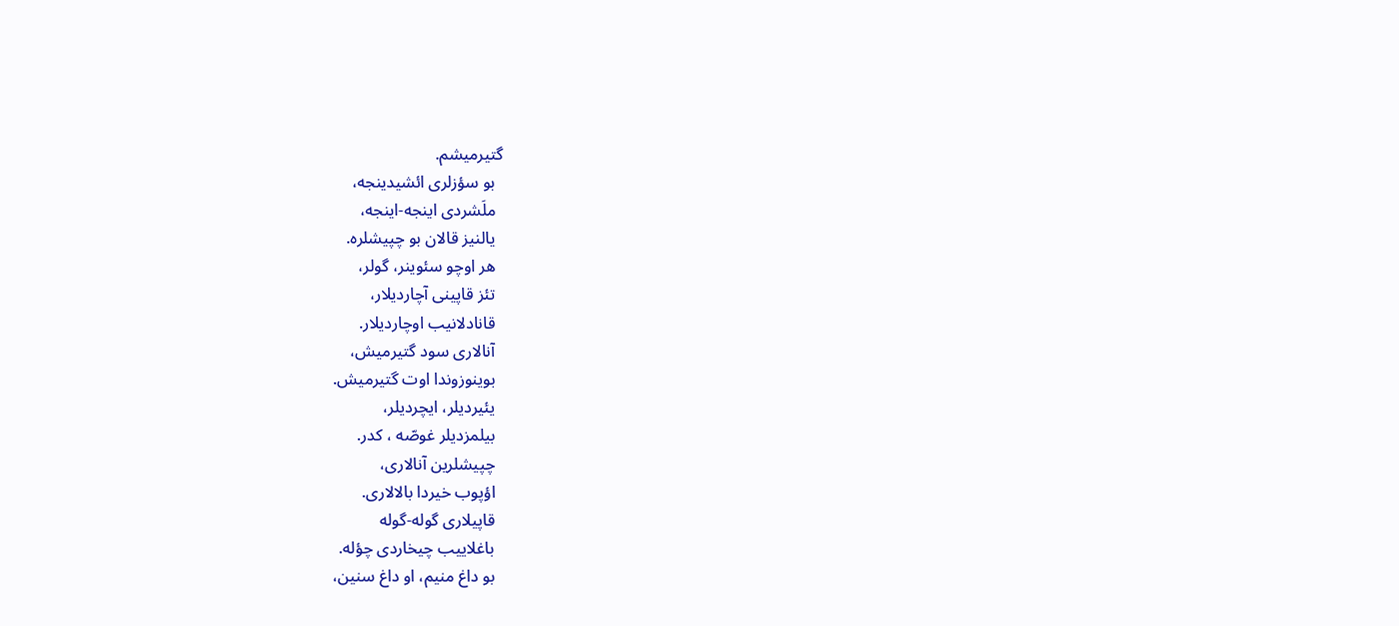گتیرمیشم.
  بو سؤزلری ائشیدینجه،
  ملَشردی اینجه-اینجه،
  یالنیز قالان بو چپیشلره.
  هر اوچو سئوینر، گولر،
  تئز قاپینی آچاردیلار،
  قانادلانیب اوچاردیلار.
  آنالاری سود گتیرمیش،
  بوینوزوندا اوت گتیرمیش.
  یئیردیلر، ایچردیلر،
  بیلمزدیلر غوصّه ، کدر.
  چپیشلرین آنالاری،
  اؤپوب خیردا بالالاری.
  قاپیلاری گوله-گوله
  باغلاییب چیخاردی چؤله.
  بو داغ منیم، او داغ سنین،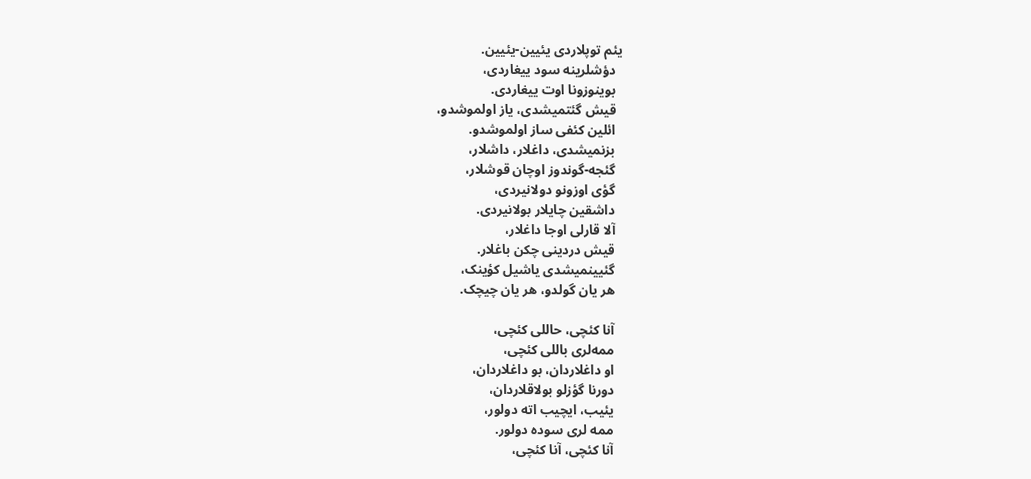یئم توپلاردی یئیین-یئیین.
  دؤشلرینه سود ییغاردی،
  بوینوزونا اوت ییغاردی.
  قیش گئتمیشدی، یاز اولموشدو،
  ائلین کئفی ساز اولموشدو.
  بزنمیشدی، داغلار، داشلار،
  گئجه-گوندوز اوچان قوشلار،
  گؤی اوزونو دولانیردی،
  داشقین چایلار بولانیردی.
  آلا قارلی اوجا داغلار،
  قیش دردینی چکن باغلار.
  گئیینمیشدی یاشیل کؤینک،
  هر یان گولدو، هر یان چیچک.

  آنا کئچی، حاللی کئچی،
  ممه‌لری باللی کئچی،
  او داغلاردان، بو داغلاردان،
  دورنا گؤزلو بولاقلاردان،
  یئیب، ایچیب اته دولور،
  ممه لری سوده دولور.
  آنا کئچی، آنا کئچی،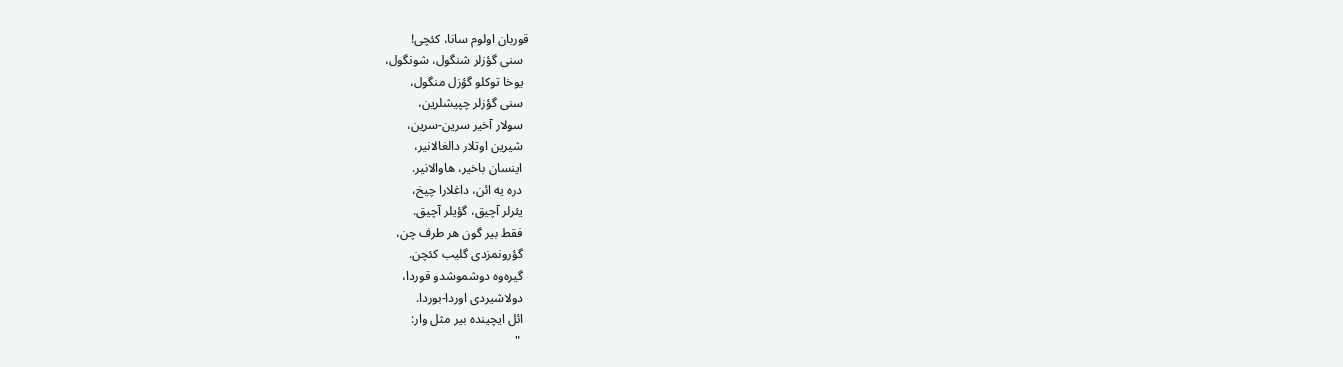قوربان اولوم سانا، کئچی!
  سنی گؤزلر شنگول، شونگول،
  یوخا توکلو گؤزل منگول،
  سنی گؤزلر چپیشلرین،
  سولار آخیر سرین-سرین،
  شیرین اوتلار دالغالانیر،
  اینسان باخیر، هاوالانیر.
  دره یه ائن، داغلارا چیخ،
  یئرلر آچیق، گؤیلر آچیق.
  فقط بیر گون هر طرف چن،
  گؤرونمزدی گلیب کئچن.
  گیره‌وه دوشموشدو قوردا،
  دولاشیردی اوردا-بوردا.
  ائل ایچینده بیر مثل وار:
   "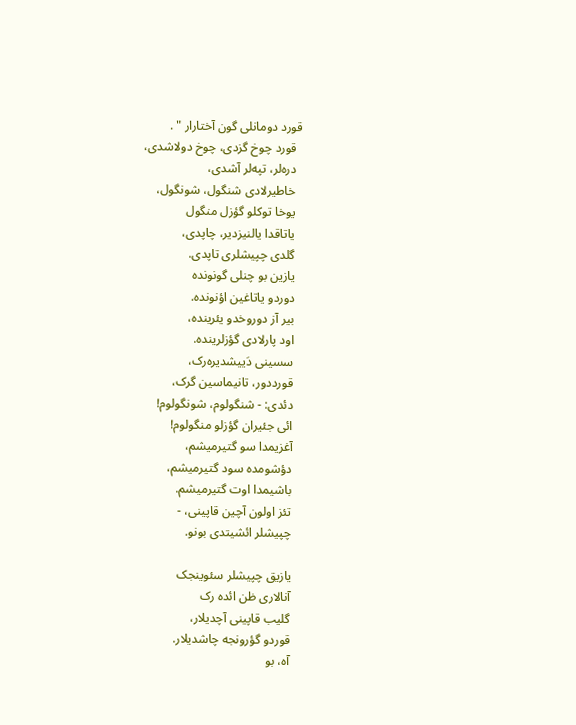قورد دومانلی گون آختارار " .
  قورد چوخ گزدی، چوخ دولاشدی،
  دره‌لر، تپه‌لر آشدی،
  خاطیرلادی شنگول، شونگول،
  یوخا توکلو گؤزل منگول
  یاتاقدا یالنیزدیر، چاپدی،
  گلدی چپیشلری تاپدی.
  یازین بو چنلی گونونده
  دوردو یاتاغین اؤنونده.
  بیر آز دوروخدو یئرینده،
  اود پارلادی گؤزلرینده.
  سسینی دَییشدیره‌رک،
  قورددور، تانیماسین گرک،
  دئدی: - شنگولوم، شونگولوم!
  ائی جئیران گؤزلو منگولوم!
  آغزیمدا سو گتیرمیشم،
  دؤشومده سود گتیرمیشم،
  باشیمدا اوت گتیرمیشم.
  تئز اولون آچین قاپینی، -
  چپیشلر ائشیتدی بونو.

  یازیق چپیشلر سئوینجک
  آنالاری ظن ائده رک
  گلیب قاپینی آچدیلار،
  قوردو گؤرونجه چاشدیلار.
  آه، بو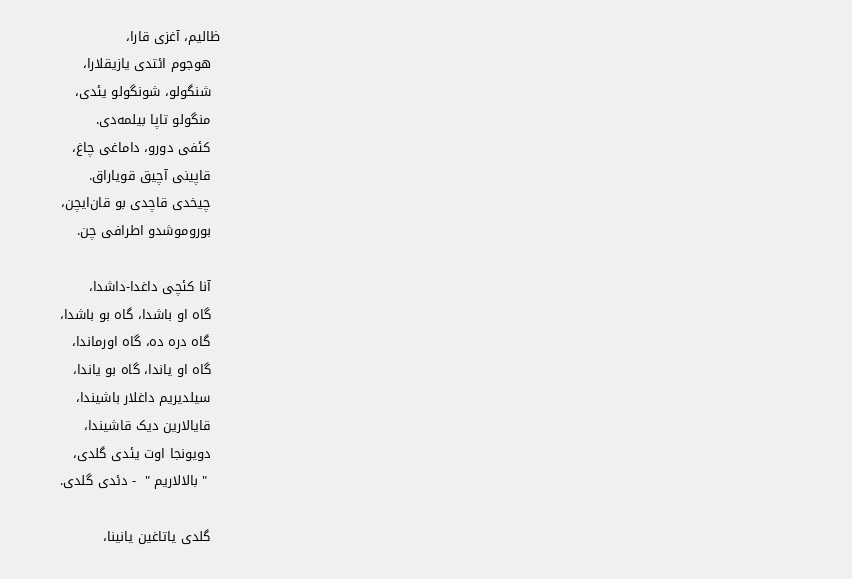ظالیم، آغزی قارا،
  هوجوم ائتدی یازیقلارا،
  شنگولو، شونگولو یئدی،
  منگولو تاپا بیلمه‌دی.
  کئفی دورو، داماغی چاغ،
  قاپینی آچیق قویاراق.
  چیخدی قاچدی بو قان‌ایچن،
  بوروموشدو اطرافی چن.

  آنا کئچی داغدا-داشدا،
  گاه او باشدا، گاه بو باشدا،
  گاه دره ده، گاه اورماندا،
  گاه او یاندا، گاه بو یاندا،
  سیلدیریم داغلار باشیندا،
  قایالارین دیک قاشیندا،
  دویونجا اوت یئدی گلدی،
   " بالالاریم "  - دئدی گلدی.

  گلدی یاتاغین یانینا،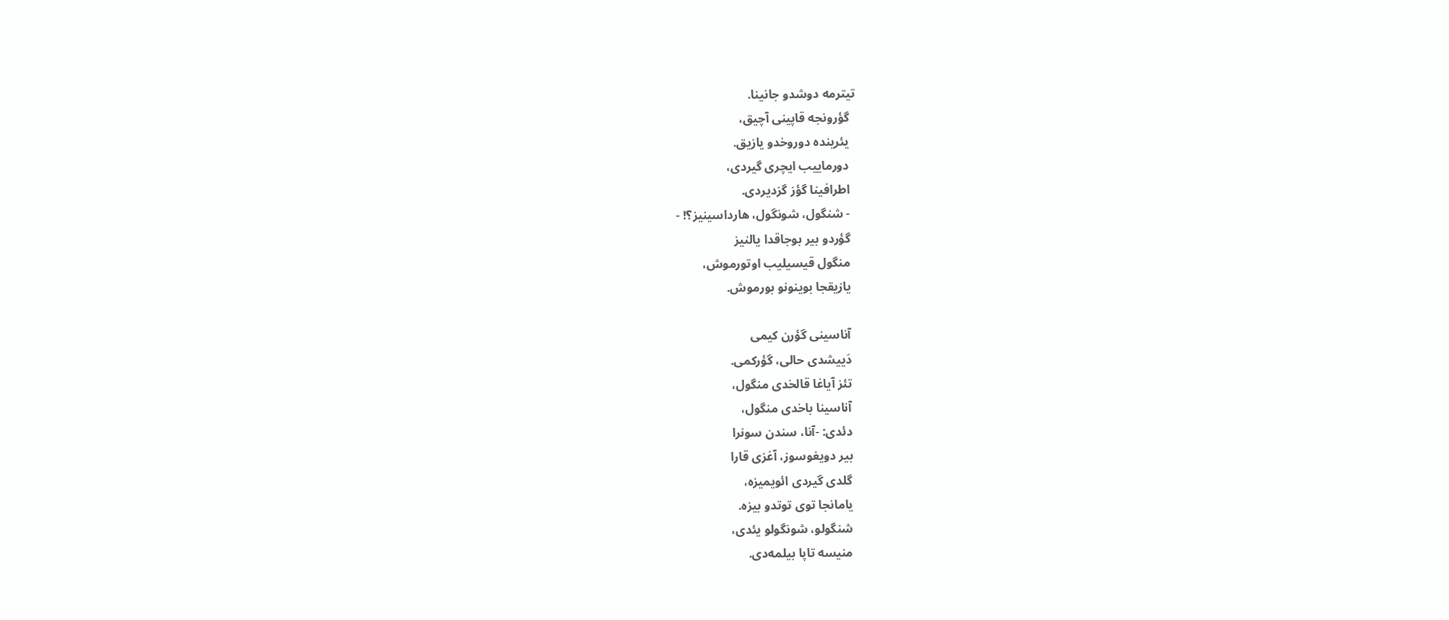تیترمه دوشدو جانینا.
  گؤرونجه قاپینی آچیق،
  یئرینده دوروخدو یازیق.
  دورماییب ایچری گیردی،
  اطرافینا گؤز گزدیردی.
  - شنگول، شونگول، هارداسینیز؟! -
  گؤردو بیر بوجاقدا یالنیز
  منگول قیسیلیب اوتورموش،
  یازیقجا بوینونو بورموش.

  آناسینی گؤرن کیمی
  دَییشدی حالی، گؤرکمی.
  تئز آیاغا قالخدی منگول،
  آناسینا باخدی منگول،
  دئدی: -آنا، سندن سونرا
  بیر دویغوسوز، آغزی قارا
  گلدی گیردی ائویمیزه،
  یامانجا توی توتدو بیزه.
  شنگولو، شونگولو یئدی،
  منیسه تاپا بیلمه‌دی.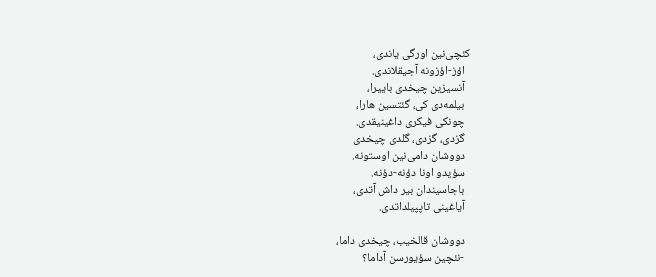کئچی‌نین اورگی یاندی،
  اؤز-اؤزونه آجیقلاندی.
  آنسیزین چیخدی باییرا،
  بیلمه‌دی کی، گئتسین هارا،
  چونکی فیکری داغینیقدی.
  گزدی، گزدی، گلدی چیخدی
  دووشان دامی‌نین اوستونه.
  سؤیدو اونا دؤنه-دؤنه.
  باجاسیندان بیر داش آتدی،
  آیاغینی تاپپیلداتدی.

  دووشان قالخیب، چیخدی داما،
  -نئچین سؤیورسن آداما؟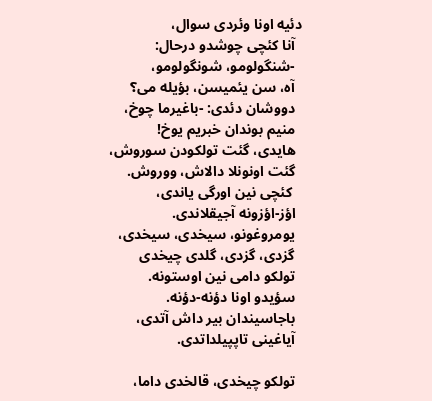دئیه اونا وئردی سوال،
  آنا کئچی چوشدو درحال:
  -شنگولومو، شونگولومو،
  آه، سن یئمیسن، بؤیله می؟
  دووشان دئدی: -باغیرما چوخ،
  منیم بوندان خبریم یوخ!
  هایدی، گئت تولکودن سوروش،
  گئت اونونلا دالاش، ووروش.
   کئچی نین اورگی یاندی،
  اؤز-اؤزونه آجیقلاندی.
  یومروغونو، سیخدی، سیخدی،
  گزدی، گزدی، گلدی چیخدی
  تولکو دامی نین اوستونه.
  سؤیدو اونا دؤنه-دؤنه.
  باجاسیندان بیر داش آتدی،
  آیاغینی تاپپیلداتدی.

  تولکو چیخدی، قالخدی داما،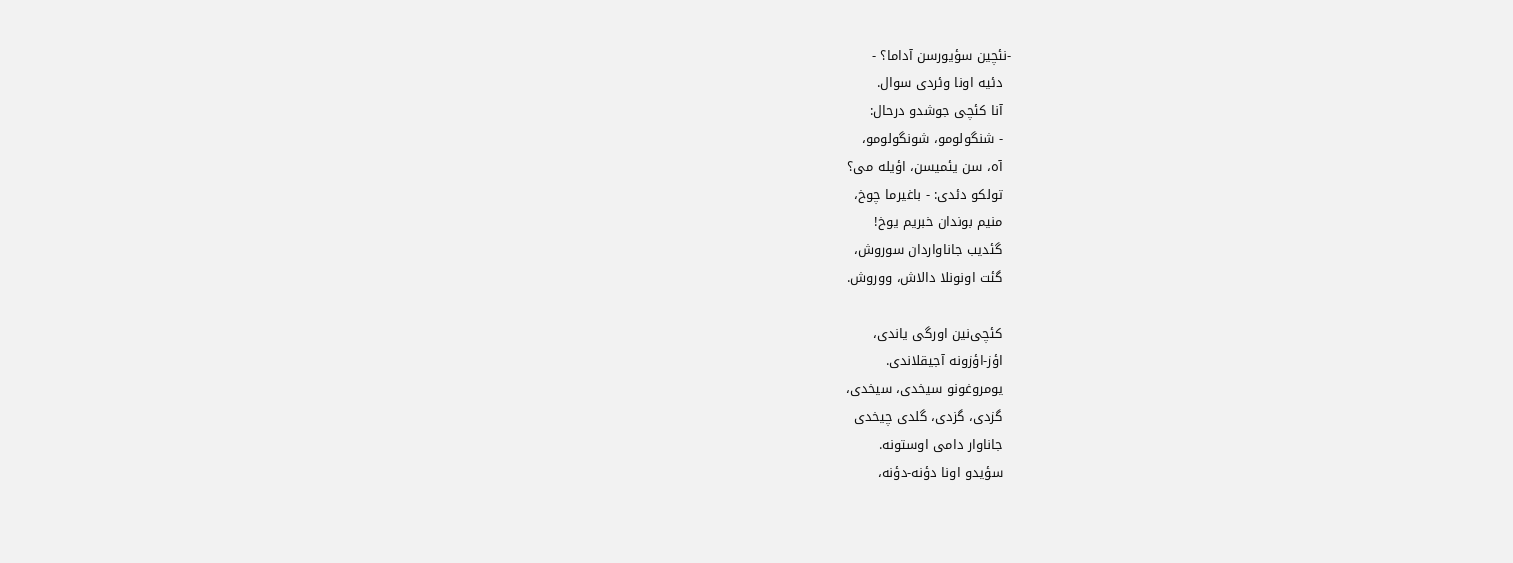-نئچین سؤیورسن آداما؟ -
  دئیه اونا وئردی سوال.
  آنا کئچی جوشدو درحال:
  - شنگولومو، شونگولومو،
  آه، سن یئمیسن، اؤیله می؟
  تولکو دئدی: - باغیرما چوخ،
  منیم بوندان خبریم یوخ!
  گئدیب جاناواردان سوروش،
  گئت اونونلا دالاش، ووروش.

  کئچی‌نین اورگی یاندی،
  اؤز-اؤزونه آجیقلاندی.
  یومروغونو سیخدی، سیخدی،
  گزدی، گزدی، گلدی چیخدی
  جاناوار دامی اوستونه.
  سؤیدو اونا دؤنه-دؤنه،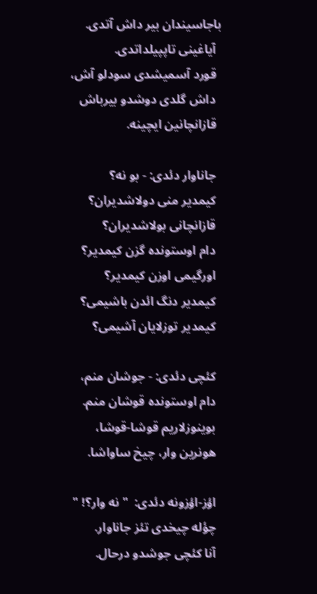باجاسیندان بیر داش آتدی.
  آیاغینی تاپپیلداتدی.
  قورد آسمیشدی سودلو آش،
  داش گلدی دوشدو بیرباش
  قازانچانین ایچینه.

  جاناوار دئدی: - بو نه؟
  کیمدیر منی دولاشدیران؟
  قازانچانی بولاشدیران؟
  دام اوستونده گزن کیمدیر؟
  اورگیمی اوزن کیمدیر؟
  کیمدیر دنگ ائدن باشیمی؟
  کیمدیر توزلایان آشیمی؟

  کئچی دئدی: - جوشان منم،
  دام اوستونده قوشان منم.
  بوینوزلاریم قوشا-قوشا،
  هونرین وار، چیخ ساواشا.

  اؤز-اؤزونه دئدی:  " نه وار؟! "
  چؤله چیخدی تئز جاناوار.
  آنا کئچی جوشدو درحال.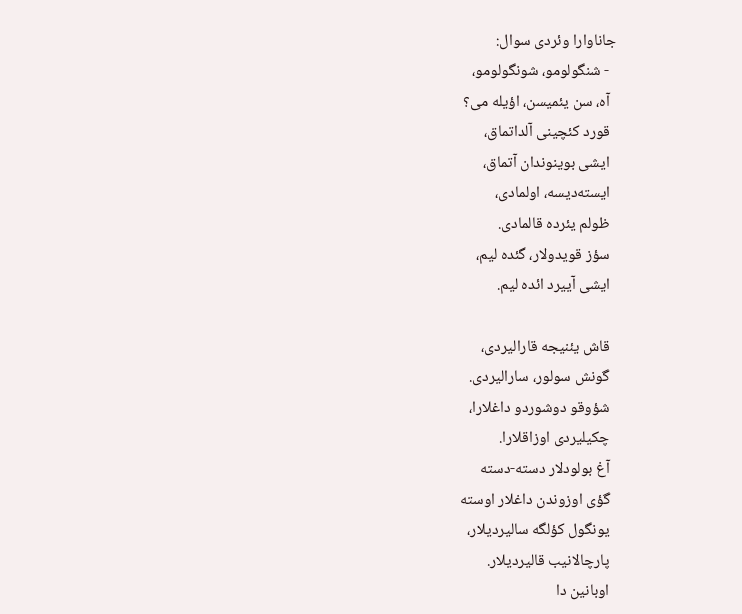جاناوارا وئردی سوال:
  - شنگولومو، شونگولومو،
  آه، سن یئمیسن، اؤیله می؟
  قورد کئچینی آلداتماق،
  ایشی بوینوندان آتماق،
  ایسته‌دیسه، اولمادی،
  ظولم یئرده قالمادی.
  سؤز قویدولار، گئده لیم،
  ایشی آییرد ائده لیم.

  قاش یئنیجه قارالیردی،
  گونش سولور، سارالیردی.
  شؤوقو دوشوردو داغلارا،
  چکیلیردی اوزاقلارا.
  آغ بولودلار دسته-دسته
  گؤی اوزوندن داغلار اوسته
  یونگول کؤلگه سالیردیلار،
  پارچالانیب قالیردیلار.
  اوبانین دا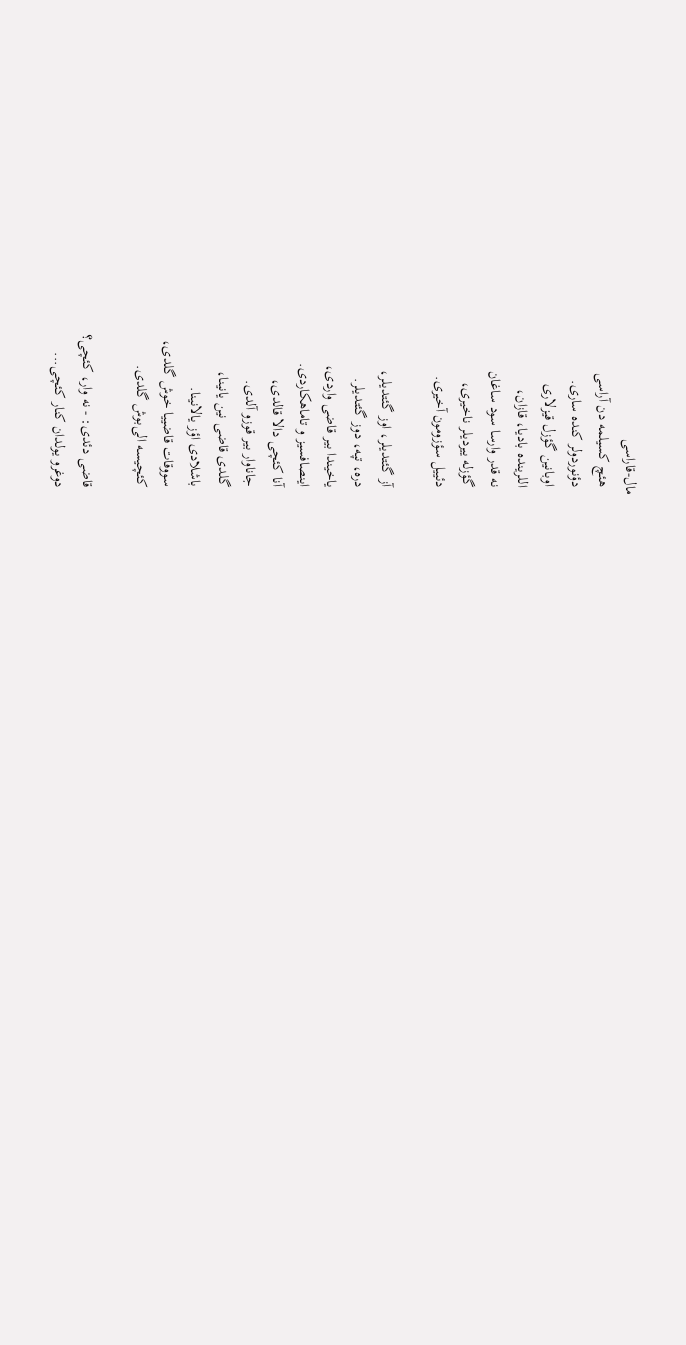مال-قاراسی
  هئچ کسیلمه دن آراسی
  دؤنوردولر کنده ساری.
  اوبانین گؤزل قیزلاری
  اللرینده بادیا، قازان،
  نه قدر وارسا سود ساغان
  گؤزله ییردیلر ناخیری،
  دئییل سؤزومون آخیری.

  آز گئتدیلر، اوز گئتدیلر،
  دره، تپه، دوز گئتدیلر.
  یاخیندا بیر قاضی واردی،
  اینصافسیز و تاماهکاردی.
  آنا کئچی دالا قالدی،
  جاناوار بیر قوزو آلدی.
  گلدی قاضی نین یانینا،
  باشلادی اؤز یالانینا.
  سووقات قاضییا خوش گلدی،
  کئچیسه الی‌بوش گلدی.

  قاضی دئدی: - نه وار، کئچی؟
  دوغرو یولدان کنار کئچی...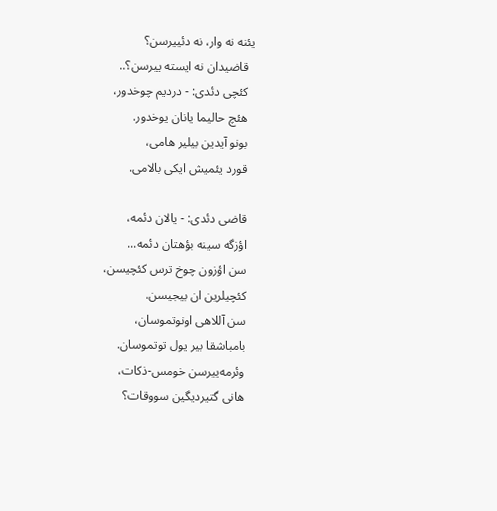یئنه نه وار، نه دئییرسن؟
  قاضیدان نه ایسته ییرسن؟..
  کئچی دئدی: - دردیم چوخدور،
  هئچ حالیما یانان یوخدور.
  بونو آیدین بیلیر هامی،
  قورد یئمیش ایکی بالامی.

  قاضی دئدی: - یالان دئمه،
  اؤزگه سینه بؤهتان دئمه...
  سن اؤزون چوخ ترس کئچیسن،
  کئچیلرین ان بیجیسن.
  سن آللاهی اونوتموسان،
  بامباشقا بیر یول توتموسان.
  وئرمه‌ییرسن خومس-ذکات،
  هانی گتیردیگین سووقات؟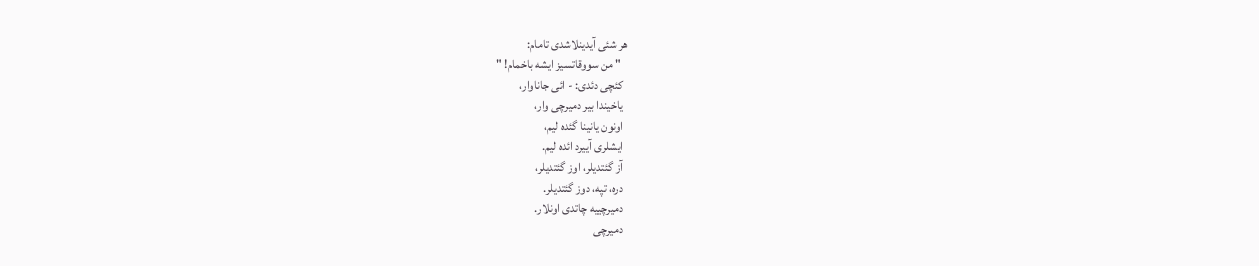هر شئی آیدینلاشدی تامام:
   " من سووقاتسیز ایشه باخمام! "
  کئچی دئدی: - ائی جاناوار،
  یاخیندا بیر دمیرچی وار،
  اونون یانینا گئده لیم،
  ایشلری آییرد ائده لیم.
  آز گئتدیلر، اوز گئتدیلر،
  دره، تپه، دوز گئتدیلر.
  دمیرچییه چاتدی اونلار.
  دمیرچی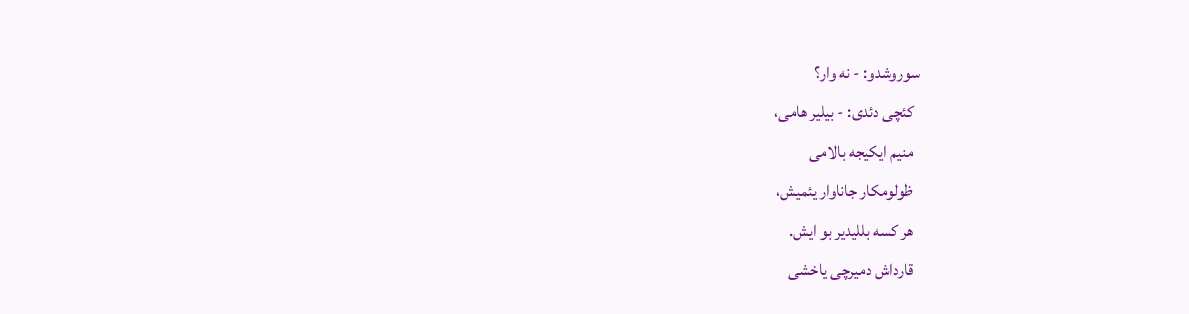سوروشدو: - نه وار؟
  کئچی دئدی: - بیلیر هامی،
  منیم ایکیجه بالامی
  ظولومکار جاناوار یئمیش،
  هر کسه بللیدیر بو ایش.
  قارداش دمیرچی یاخشی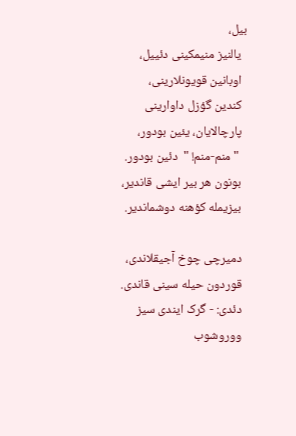بیل،
  یالنیز منیمکینی دئییل،
  اوبانین قویونلارینی،
  کندین گؤزل داوارینی
  پارچالایان، یئین بودور،
   " منم-منم! "  دئین بودور.
  بونون هر بیر ایشی قاندیر،
  بیزیمله کؤهنه دوشماندیر.

  دمیرچی چوخ آجیقلاندی،
  قوردون حیله سینی قاندی.
  دئدی: - گرک ایندی سیز
  ووروشوب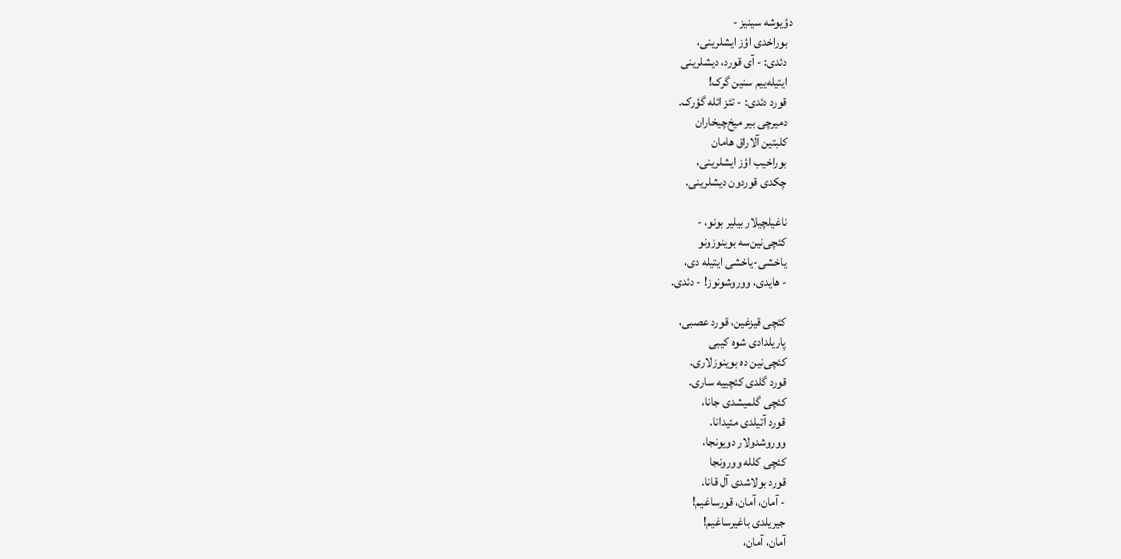دؤیوشه سینیز -
  بوراخدی اؤز ایشلرینی،
  دئدی: - آی قورد، دیشلرینی
  ایتیله‌ییم سنین گرک!
  قورد دئدی: - تئز ائله گؤرک.
  دمیرچی بیر میخ‌چیخاران
  کلبتین آلاراق هامان
  بوراخیب اؤز ایشلرینی،
  چکدی قوردون دیشلرینی.

  ناغیلچیلار بیلیر بونو، -
  کئچی‌نین‌سه بوینوزونو
  یاخشی-یاخشی ایتیله دی،
  - هایدی، ووروشونوز! - دئدی.

  کئچی قیزغین، قورد عصبی،
  پاریلدادی شوه کیبی
  کئچی‌نین ده بوینوزلاری.
  قورد گلدی کئچییه ساری.
  کئچی گلمیشدی جانا،
  قورد آتیلدی مئیدانا.
  ووروشدولار دویونجا،
  کئچی کلله وورونجا
  قورد بولاشدی آل قانا.
  - آمان، آمان، قورساغیم!
  جیریلدی باغیرساغیم!
  آمان، آمان،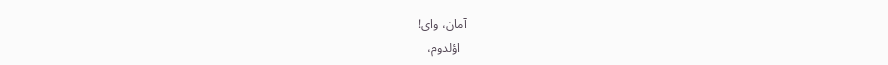آمان، وای!
  اؤلدوم،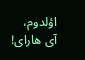اؤلدوم، آی هارای!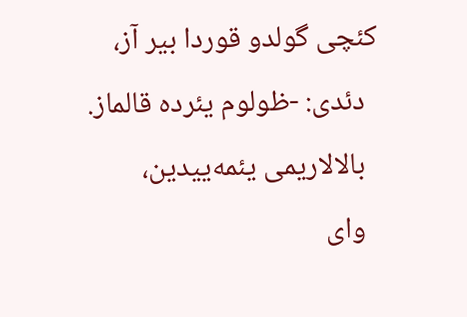کئچی گولدو قوردا بیر آز،
  دئدی: -ظولوم یئرده قالماز.
  بالالاریمی یئمه‌ییدین،
  وای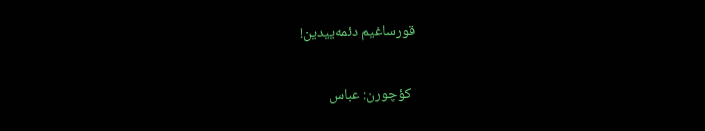قورساغیم دئمه‌ییدین!


 کؤچورن: عباس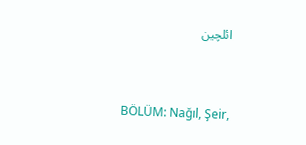ائلچین


BÖLÜM: Nağıl, Şeir,